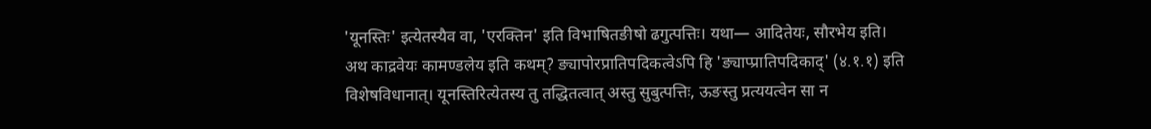'यूनस्तिः' इत्येतस्यैव वा, 'एरक्तिन' इति विभाषितङीषो ढगुत्पत्तिः। यथा— आदितेयः, सौरभेय इति।
अथ काद्रवेयः कामण्डलेय इति कथम्? ङ्यापोरप्रातिपदिकत्वेऽपि हि 'ङ्याप्प्रातिपदिकाद्' (४.१.१) इति विशेषविधानात्। यूनस्तिरित्येतस्य तु तद्धितत्वात् अस्तु सुबुत्पत्तिः, ऊङस्तु प्रत्ययत्वेन सा न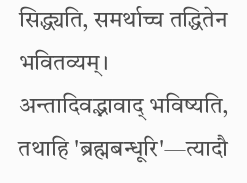सिद्ध्यति, समर्थाच्च तद्धितेन भवितव्यम्। अन्तादिवद्भावाद् भविष्यति, तथाहि 'ब्रह्मबन्धूरि'—त्यादौ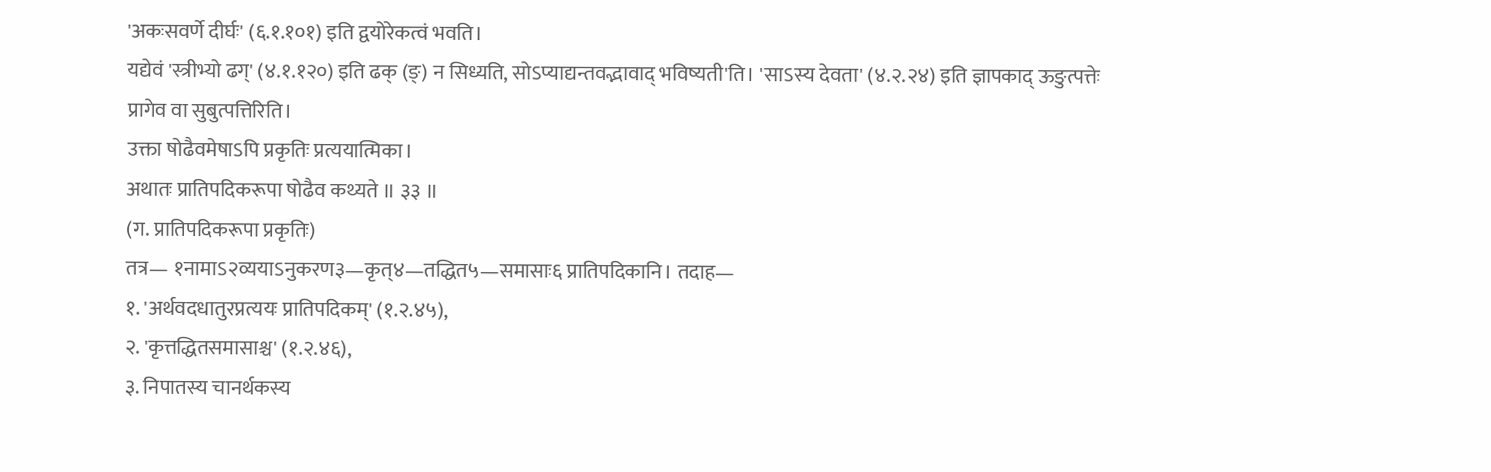'अकःसवर्णे दीर्घः' (६.१.१०१) इति द्वयोरेकत्वं भवति।
यद्येवं 'स्त्रीभ्यो ढग्' (४.१.१२०) इति ढक् (ङ्) न सिध्यति, सोऽप्याद्यन्तवद्भावाद् भविष्यती'ति। 'साऽस्य देवता' (४.२.२४) इति ज्ञापकाद् ऊङुत्पत्तेः प्रागेव वा सुबुत्पत्तिरिति।
उक्ता षोढैवमेषाऽपि प्रकृतिः प्रत्ययात्मिका।
अथातः प्रातिपदिकरूपा षोढैव कथ्यते ॥ ३३ ॥
(ग. प्रातिपदिकरूपा प्रकृतिः)
तत्र— १नामाऽ२व्ययाऽनुकरण३—कृत्४—तद्धित५—समासाः६ प्रातिपदिकानि। तदाह—
१. 'अर्थवदधातुरप्रत्ययः प्रातिपदिकम्' (१.२.४५),
२. 'कृत्तद्धितसमासाश्च' (१.२.४६),
३. निपातस्य चानर्थकस्य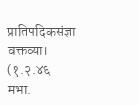प्रातिपदिकसंज्ञा वक्तव्या। (१.२.४६ मभा.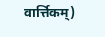वार्त्तिकम्)